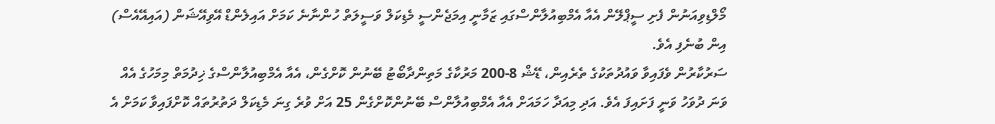މޯލްޑިވިއަނުން ފެށި ސީޕްލޭން އެއާ އެމްބިއުލާންސްގައި ޒަމާނީ އިމަޖެންސީ މެޑިކަލް ވަސީލަތް ހުންނާނެ ކަމަށް އައިލެންޑް އޭވިއޭޝަން (އައިއޭއެސް) އިން ބުނެފި އެވެ.
ސަރުކާރުން ވެފައިވާ ވައުދުތަކުގެ ތެރެއިން، ޑޭޝް 8-200 މަރުކާގެ މަތިންދާބޯޓު ބޭނުން ކޮށްގެން، އެއާ އެމްބިއުލާންސްގެ ޚިދުމަތް މިމަހުގެ އެއް ވަނަ ދުވަހު ވަނީ ފަށައިފަ އެވެ. އަދި މިއަދާ ހަމައަށް އެއާ އެމްބިއުލާންސް ބޭނުންކޮށްގެން 25 އަށް ވުރެ ގިނަ މެޑިކަލް ދަތުރުތައް ކޮށްފައިވާ ކަމަށް އެ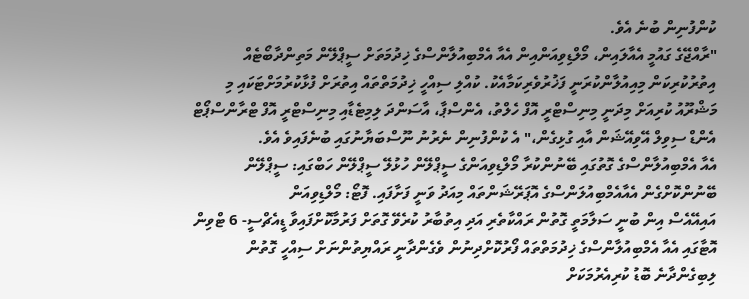ކުންފުނިން ބުނެ އެވެ.
"ރާއްޖޭގެ ގައުމީ އެއާލައިން، މޯލްޑިވިއަންއިން އެއާ އެމްބިއުލާންސްގެ ޚިދުމަތަށް ސީޕްލޭން މަތިންދާބޯޓެއް އިތުރުކުރިކަން މިއިއުލާންކުރަނީ ފަޚުރުވެރިކަމާއެކު. ކުއްލި ސިއްހީ ޚިދުމަތްތައް އިތުރަށް ފުޅާކުރުމަށްޓަކައި މި މަޝްރޫއު ކުރިއަށް މިދަނީ މިނިސްޓްރީ އޮފް ހެލްތު، އެންސްޕާ، އާސަންދަ ލިމިޓެޑާއި މިނިސްޓްރީ އޮފް ޓްރާންސްޕޯޓް އެންޑް ސިވިލް އޭވިއޭޝަން އާއި ގުޅިގެން،" އެ ކުންފުނިން ނެރުނު ނޫސްބަޔާނުގައި ބުނެފައިވެ އެވެ.
އެއާ އެމްބިއުލާންސްގެ ގޮތުގައި ބޭނުންކުރާ މޯލްޑިވިއަންގެ ސީޕްލޭން ހުޅުލޭ ސީޕްލޭން ހަބްގައި: ސީޕްލޭން ބޭނުންކޮށްގެން އެއާއެމްބިއުލަންސްގެ އޮޕަރޭޝަންތައް މިއަދު ވަނީ ފަށާފައި. ފޮޓޯ: މޯލްޑިވިއަން
އައިއޭއެސް އިން ބުނީ ސަލާމަތީ ގޮތުން ރައްކާތެރި އަދި އިތުބާރު ކުރެވޭ ގޮތަށް ފަރުމާކޮށްފައިވާ ޑީއެޗްސީ- 6 ޓްވިން އޮޓާގައި އެއާ އެމްބިއުލާންސްގެ ޚިދުމަތްތައް ފޯރުކޮށްދިނުން ވެގެންދާނީ ރައްޔިތުންނަށް ސިއްހީ ގޮތުން ލިބިގެންދާނެ ބޮޑު ކުރިއެރުމަކަށް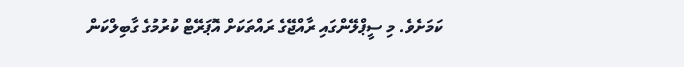ކަމަށެވެ. މި ސީޕްލޭންގައި ރާއްޖޭގެ ރައްތަކަށް އޮޕަރޭޓް ކުރުމުގެ ގާބިލްކަން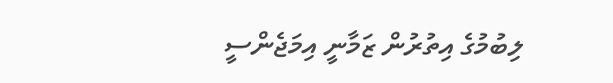ލިބުމުގެ އިތުރުން ޒަމާނީ އިމަޖެންސީ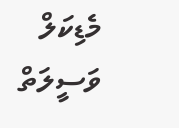މެޑިކަލް ވަސީލަތް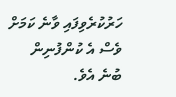ހަރުކުރެވިފައި ވާނެ ކަމަށް ވެސް އެ ކުންފުނިން ބުނެ އެވެ.